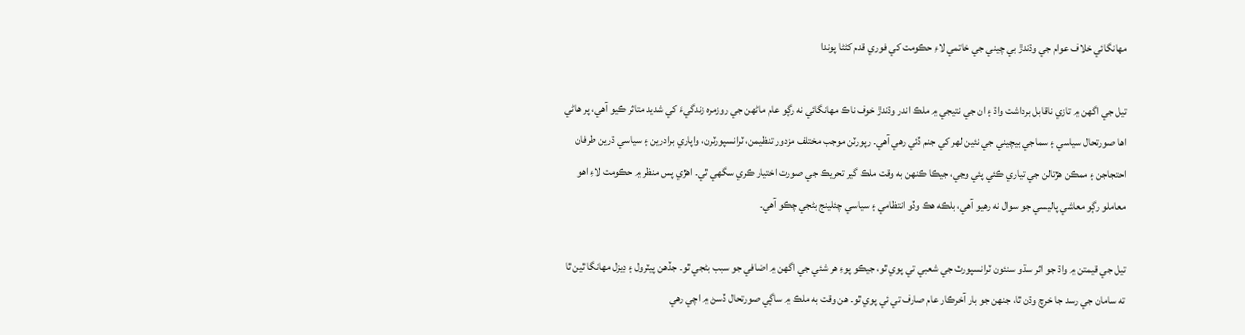مهانگائي خلاف عوام جي وڌندڙ بي چيني جي خاتمي لاءِ حڪومت کي فوري قدم کڻڻا پوندا

تيل جي اگهن ۾ تازي ناقابل برداشت واڌ ۽ ان جي نتيجي ۾ ملڪ اندر وڌندڙ خوف ناڪ مهانگائي نه رڳو عام ماڻهن جي روزمره زندگيءَ کي شديد متاثر ڪيو آهي، پر هاڻي اها صورتحال سياسي ۽ سماجي بيچيني جي نئين لهر کي جنم ڏئي رهي آهي۔ رپورٽن موجب مختلف مزدور تنظيمن، ٽرانسپورٽرن، واپاري برادرين ۽ سياسي ڌرين طرفان احتجاجن ۽ ممڪن هڙتالن جي تياري ڪئي پئي وڃي، جيڪا ڪنهن به وقت ملڪ گير تحريڪ جي صورت اختيار ڪري سگهي ٿي۔ اهڙي پس منظر ۾ حڪومت لاءِ اهو معاملو رڳو معاشي پاليسي جو سوال نه رهيو آهي، بلڪه هڪ وڏو انتظامي ۽ سياسي چئلينج بڻجي چڪو آهي۔

تيل جي قيمتن ۾ واڌ جو اثر سڌو سنئون ٽرانسپورٽ جي شعبي تي پوي ٿو، جيڪو پوءِ هر شئي جي اگهن ۾ اضافي جو سبب بڻجي ٿو۔ جڏهن پيٽرول ۽ ڊيزل مهانگا ٿين ٿا ته سامان جي رسد جا خرچ وڌن ٿا، جنهن جو بار آخرڪار عام صارف تي ئي پوي ٿو۔ هن وقت به ملڪ ۾ ساڳي صورتحال ڏسڻ ۾ اچي رهي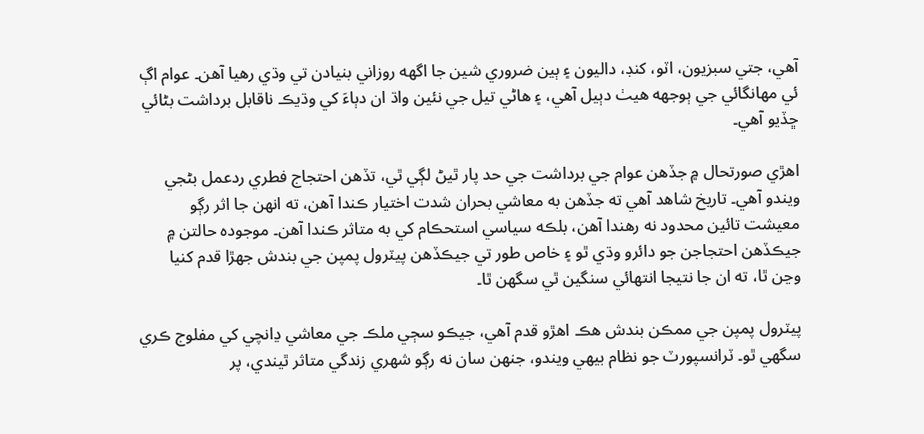آهي، جتي سبزيون، اٽو، کنڊ، داليون ۽ ٻين ضروري شين جا اگهه روزاني بنيادن تي وڌي رهيا آهن۔ عوام اڳ ئي مهانگائي جي ٻوجهه هيٺ دٻيل آهي، ۽ هاڻي تيل جي نئين واڌ ان دٻاءَ کي وڌيڪ ناقابل برداشت بڻائي ڇڏيو آهي۔

اهڙي صورتحال ۾ جڏهن عوام جي برداشت جي حد پار ٿيڻ لڳي ٿي، تڏهن احتجاج فطري ردعمل بڻجي ويندو آهي۔ تاريخ شاهد آهي ته جڏهن به معاشي بحران شدت اختيار ڪندا آهن، ته انهن جا اثر رڳو معيشت تائين محدود نه رهندا آهن، بلڪه سياسي استحڪام کي به متاثر ڪندا آهن۔ موجوده حالتن ۾ جيڪڏهن احتجاجن جو دائرو وڌي ٿو ۽ خاص طور تي جيڪڏهن پيٽرول پمپن جي بندش جهڙا قدم کنيا وڃن ٿا، ته ان جا نتيجا انتهائي سنگين ٿي سگهن ٿا۔

پيٽرول پمپن جي ممڪن بندش هڪ اهڙو قدم آهي، جيڪو سڄي ملڪ جي معاشي ڍانچي کي مفلوج ڪري سگهي ٿو۔ ٽرانسپورٽ جو نظام بيهي ويندو، جنهن سان نه رڳو شهري زندگي متاثر ٿيندي، پر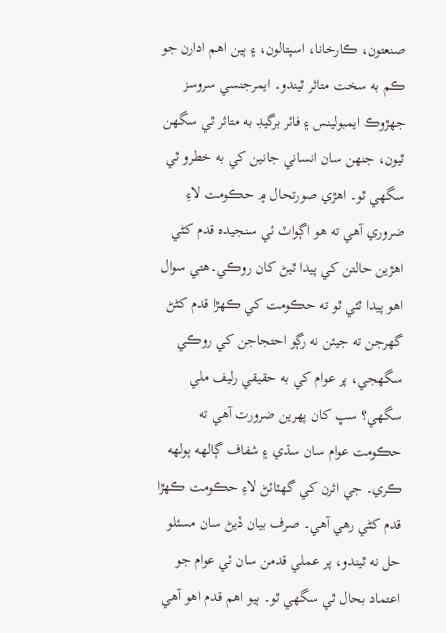صنعتون، ڪارخانا، اسپتالون، ۽ ٻين اهم ادارن جو ڪم به سخت متاثر ٿيندو۔ ايمرجنسي سروسز جهڙوڪ ايمبولينس ۽ فائر برگيڊ به متاثر ٿي سگهن ٿيون، جنهن سان انساني جانين کي به خطرو ٿي سگهي ٿو۔ اهڙي صورتحال ۾ حڪومت لاءِ ضروري آهي ته هو اڳواٽ ئي سنجيده قدم کڻي اهڙين حالتن کي پيدا ٿيڻ کان روڪي۔هتي سوال اهو پيدا ٿئي ٿو ته حڪومت کي ڪهڙا قدم کڻڻ گهرجن ته جيئن نه رڳو احتجاجن کي روڪي سگهجي، پر عوام کي به حقيقي رليف ملي سگهي؟ سڀ کان پهرين ضرورت آهي ته حڪومت عوام سان سڌي ۽ شفاف ڳالهه ٻولهه ڪري۔ جي اثرن کي گهٽائڻ لاءِ حڪومت ڪهڙا قدم کڻي رهي آهي۔ صرف بيان ڏيڻ سان مسئلو حل نه ٿيندو، پر عملي قدمن سان ئي عوام جو اعتماد بحال ٿي سگهي ٿو۔ ٻيو اهم قدم اهو آهي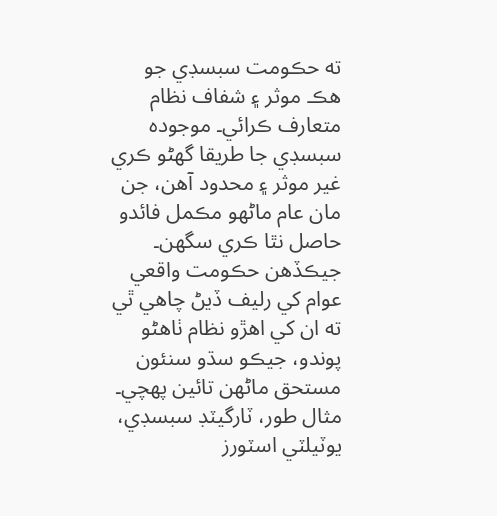ته حڪومت سبسڊي جو هڪ موثر ۽ شفاف نظام متعارف ڪرائي۔ موجوده سبسڊي جا طريقا گهڻو ڪري غير موثر ۽ محدود آهن، جن مان عام ماڻهو مڪمل فائدو حاصل نٿا ڪري سگهن۔ جيڪڏهن حڪومت واقعي عوام کي رليف ڏيڻ چاهي ٿي ته ان کي اهڙو نظام ٺاهڻو پوندو، جيڪو سڌو سنئون مستحق ماڻهن تائين پهچي۔ مثال طور، ٽارگيٽڊ سبسڊي، يوٽيلٽي اسٽورز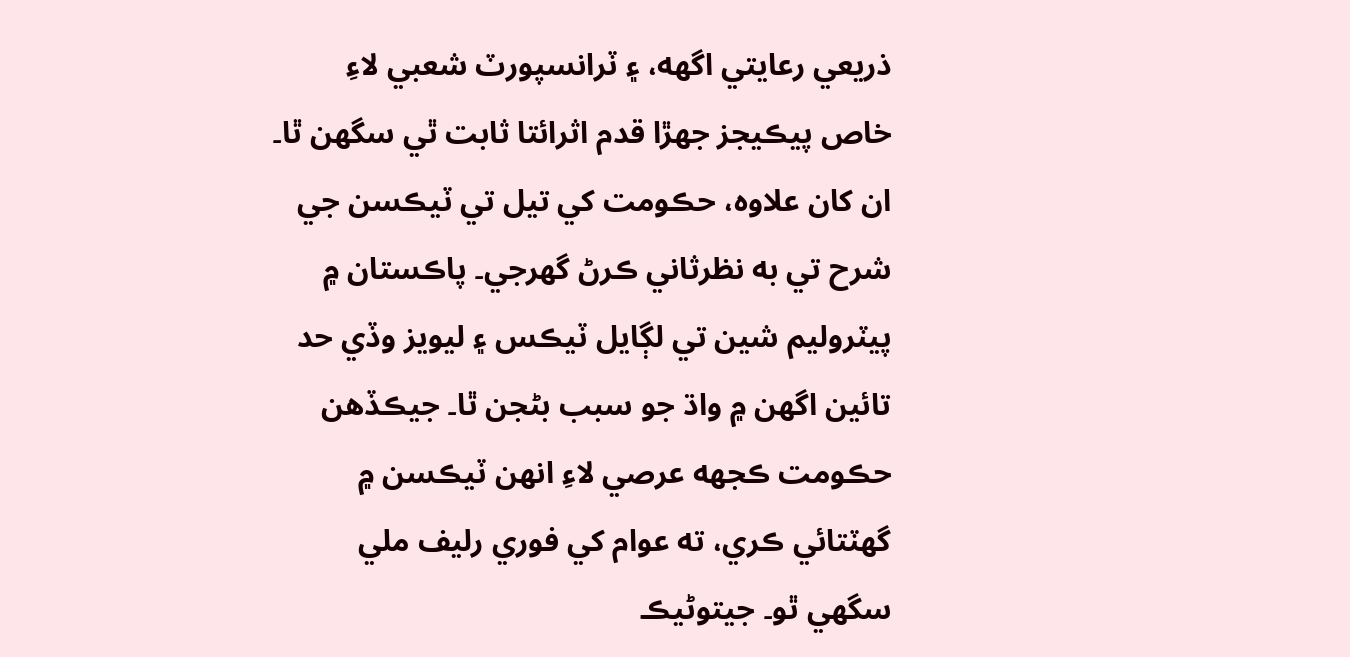ذريعي رعايتي اگهه، ۽ ٽرانسپورٽ شعبي لاءِ خاص پيڪيجز جهڙا قدم اثرائتا ثابت ٿي سگهن ٿا۔ ان کان علاوه، حڪومت کي تيل تي ٽيڪسن جي شرح تي به نظرثاني ڪرڻ گهرجي۔ پاڪستان ۾ پيٽروليم شين تي لڳايل ٽيڪس ۽ ليويز وڏي حد تائين اگهن ۾ واڌ جو سبب بڻجن ٿا۔ جيڪڏهن حڪومت ڪجهه عرصي لاءِ انهن ٽيڪسن ۾ گهٽتائي ڪري، ته عوام کي فوري رليف ملي سگهي ٿو۔ جيتوڻيڪ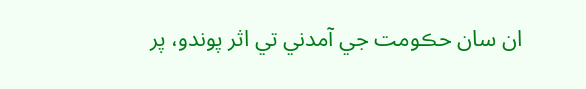ان سان حڪومت جي آمدني تي اثر پوندو، پر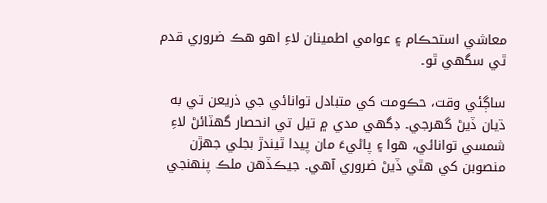معاشي استحڪام ۽ عوامي اطمينان لاءِ اهو هڪ ضروري قدم ٿي سگهي ٿو۔

ساڳئي وقت، حڪومت کي متبادل توانائي جي ذريعن تي به ڌيان ڏيڻ گهرجي۔ ڊگهي مدي ۾ تيل تي انحصار گهٽائڻ لاءِ شمسي توانائي، هوا ۽ پاڻيءَ مان پيدا ٿيندڙ بجلي جهڙن منصوبن کي هٿي ڏيڻ ضروري آهي۔ جيڪڏهن ملڪ پنهنجي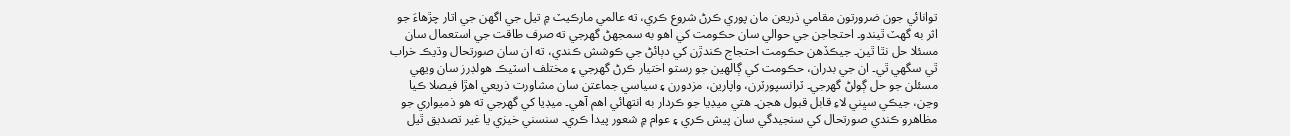توانائي جون ضرورتون مقامي ذريعن مان پوري ڪرڻ شروع ڪري، ته عالمي مارڪيٽ ۾ تيل جي اگهن جي اتار چڙهاءَ جو اثر به گهٽ ٿيندو۔ احتجاجن جي حوالي سان حڪومت کي اهو به سمجهڻ گهرجي ته صرف طاقت جي استعمال سان مسئلا حل نٿا ٿين۔ جيڪڏهن حڪومت احتجاج ڪندڙن کي دٻائڻ جي ڪوشش ڪندي، ته ان سان صورتحال وڌيڪ خراب ٿي سگهي ٿي۔ ان جي بدران، حڪومت کي ڳالهين جو رستو اختيار ڪرڻ گهرجي ۽ مختلف اسٽيڪ هولڊرز سان ويهي مسئلن جو حل ڳولڻ گهرجي۔ ٽرانسپورٽرن، واپارين، مزدورن ۽ سياسي جماعتن سان مشاورت ذريعي اهڙا فيصلا ڪيا وڃن، جيڪي سڀني لاءِ قابل قبول هجن۔ هتي ميڊيا جو ڪردار به انتهائي اهم آهي۔ ميڊيا کي گهرجي ته هو ذميواري جو مظاهرو ڪندي صورتحال کي سنجيدگي سان پيش ڪري ۽ عوام ۾ شعور پيدا ڪري۔ سنسني خيزي يا غير تصديق ٿيل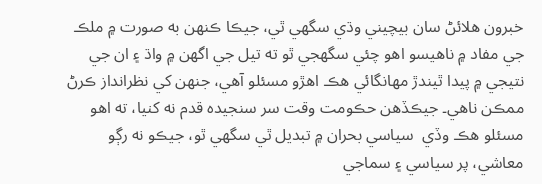خبرون هلائڻ سان بيچيني وڌي سگهي ٿي، جيڪا ڪنهن به صورت ۾ ملڪ جي مفاد ۾ ناهيسو اهو چئي سگهجي ٿو ته تيل جي اگهن ۾ واڌ ۽ ان جي نتيجي ۾ پيدا ٿيندڙ مهانگائي هڪ اهڙو مسئلو آهي، جنهن کي نظرانداز ڪرڻ ممڪن ناهي۔ جيڪڏهن حڪومت وقت سر سنجيده قدم نه کنيا، ته اهو مسئلو هڪ وڏي  سياسي بحران ۾ تبديل ٿي سگهي ٿو، جيڪو نه رڳو معاشي، پر سياسي ۽ سماجي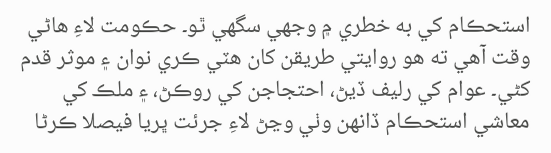استحڪام کي به خطري ۾ وجهي سگهي ٿو۔ حڪومت لاءِ هاڻي وقت آهي ته هو روايتي طريقن کان هٽي ڪري نوان ۽ موثر قدم کڻي۔ عوام کي رليف ڏيڻ، احتجاجن کي روڪڻ، ۽ ملڪ کي معاشي استحڪام ڏانهن وٺي وڃڻ لاءِ جرئت ڀريا فيصلا ڪرڻا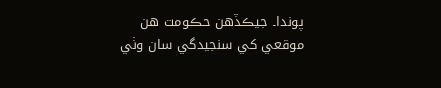پوندا۔ جيڪڏهن حڪومت هن موقعي کي سنجيدگي سان وٺي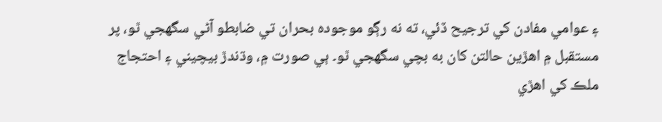۽ عوامي مفادن کي ترجيح ڏئي، ته نه رڳو موجوده بحران تي ضابطو آڻي سگهجي ٿو، پر مستقبل ۾ اهڙين حالتن کان به بچي سگهجي ٿو۔ ٻي صورت ۾، وڌندڙ بيچيني ۽ احتجاج ملڪ کي اهڙي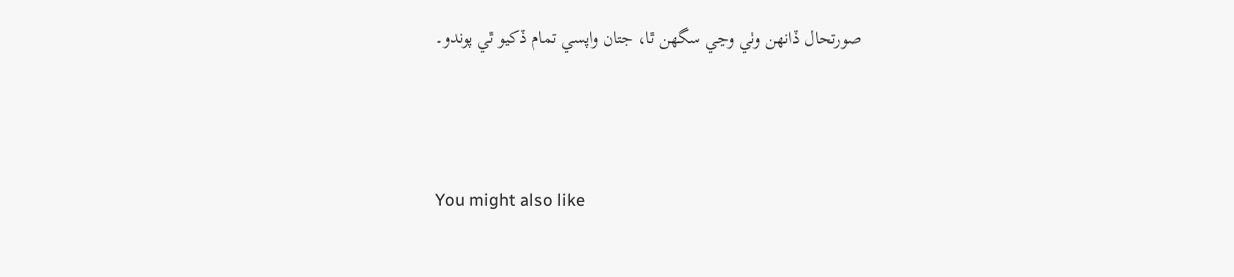صورتحال ڏانهن وٺي وڃي سگهن ٿا، جتان واپسي تمام ڏکيو ٿي پوندو۔



You might also like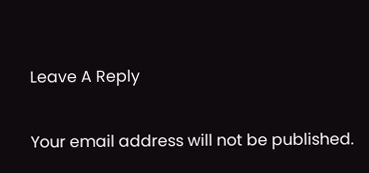Leave A Reply

Your email address will not be published.